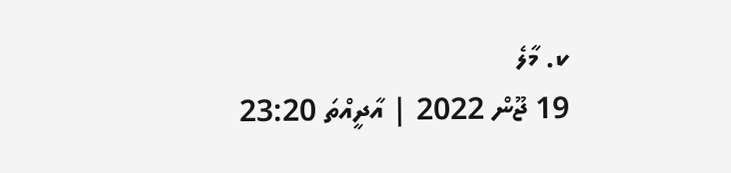ކ. މާލެ
19 ޖޫން 2022 | އާދީއްތަ 23:20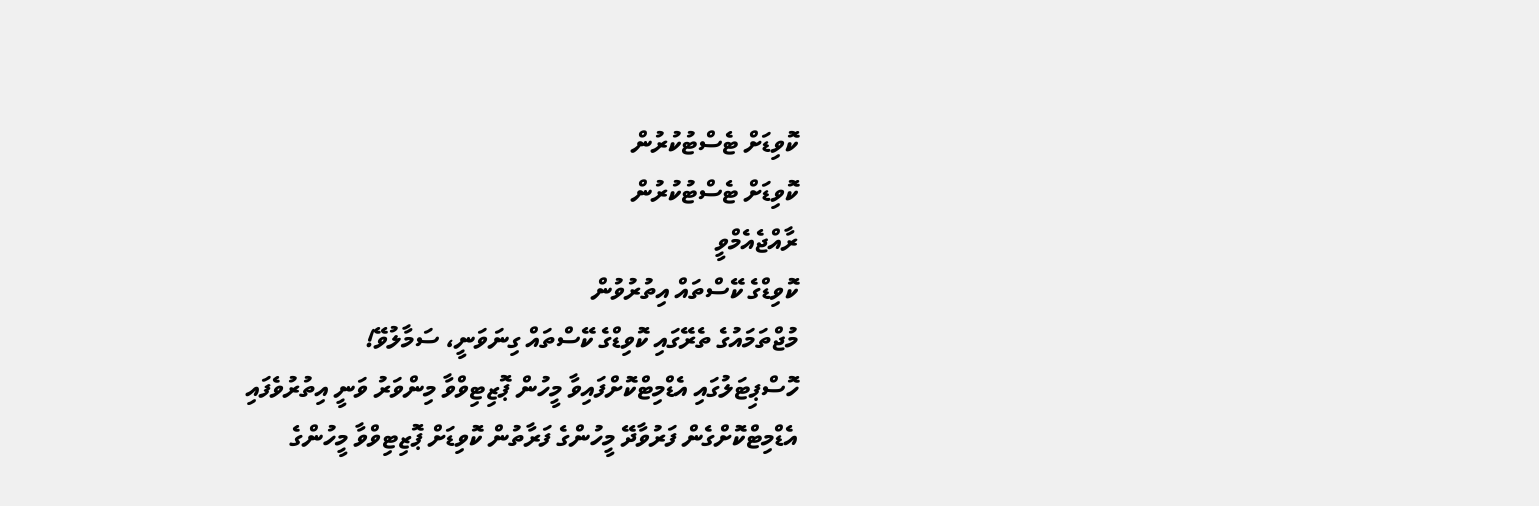ކޮވިޑަށް ޓެސްޓުކުރުން
ކޮވިޑަށް ޓެސްޓުކުރުން
ރާއްޖެއެމްވީ
ކޮވިޑްގެ ކޭސްތައް އިތުރުވުން
މުޖްތަމައުގެ ތެރޭގައި ކޮވިޑްގެ ކޭސްތައް ގިނަވަނީ، ސަމާލުވޭ!
ހޮސްޕިޓަލުގައި އެޑްމިޓްކޮށްފައިވާ މީހުން ޕޮޒިޓިވްވާ މިންވަރު ވަނީ އިތުރުވެފައި
އެޑްމިޓްކޮށްގެން ފަރުވާދޭ މީހުންގެ ފަރާތުން ކޮވިޑަށް ޕޮޒިޓިވްވާ މީހުންގެ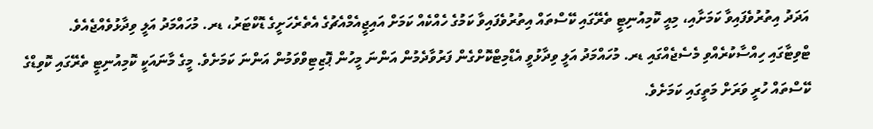އަދަދު އިތުރުވެފައިވާ ކަމަށާއި، މިއީ ކޮމިއުނިޓީ ތެރޭގައި ކޭސްތައް އިތުރުވެފައިވާ ކަމުގެ ހެއްކެއް ކަމަށް އައިޖީއެމްއެޗުގެ އެތެރެހަށީގެ ޑޮކްޓަރު، ޑރ. މުހައްމަދު އަލީ ވިދާޅުވެއްޖެއެވެ.
ޓްވިޓާގައި ހިއްސާކުރެއްވި މެސެޖެއްގައި ޑރ. މުހައްމަދު އަލީ ވިދާޅުވީ އެޑްމިޓްކޮށްގެން ފަރުވާދެމުން އަންނަ މީހުން ޕޮޒިޓިވްވަމުން އަންނަ ކަމަށެވެ. މީގެ މާނައަކީ ކޮމިއުނިޓީ ތެރޭގައި ކޮވިޑްގެ ކޭސްތައް ހުރީ ވަރަށް މަތީގައި ކަމަށެވެ.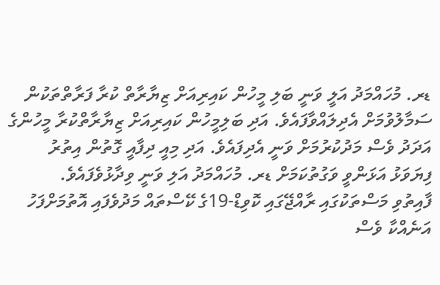ޑރ. މުހައްމަދު އަލީ ވަނީ ބަލި މީހުން ކައިރިއަށް ޒިޔާރާތް ކުރާ ފަރާތްތަކުން ސަމާލުވުމަށް އެދިލައްވާފައެވެ. އަދި ބަލިމީހުން ކައިރިއަށް ޒިޔާރާތްކުރާ މީހުންގެ އަދަދު ވެސް މަދުކުރުމަށް ވަނީ އެދިފައެވެ. އަދި މިއީ ދިފާއީ ގޮތުން އިތުރު ފިޔަވަޅު އަޅަންވީ ވަގުތުކަމަށް ޑރ. މުހައްމަދު އަލި ވަނީ ވިދާޅުވެފައެވެ.
ފާއިތުވި މަސްތަކުގައި ރާއްޖޭގައި ކޮވިޑް-19ގެ ކޭސްތައް މަދުވެފައި އޮތުމަށްފަހު އަނެއްކާ ވެސް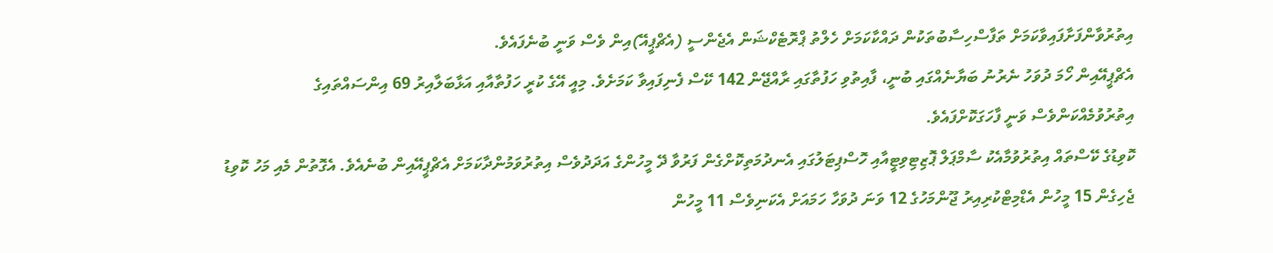އިތުރުވާންފަށާފައިވާކަމަށް ތަފާސްހިސާބުތަކުން ދައްކާކަމަށް ހެލްތު ޕްރޮޓެކްޝަން އެޖެންސީ (އެޗްޕީއޭ)އިން ވެސް ވަނީ ބުނެފައެވެ.
އެޗްޕީއޭއިން ހޯމަ ދުވަހު ނެރުނު ބަޔާނެއްގައި ބުނީ، ފާއިތުވި ހަފުތާގައި ރާއްޖޭން 142 ކޭސް ފެނިފައިވާ ކަމަށެވެ. މިއީ އޭގެ ކުރީ ހަފުތާއާއި އަޅާބަލާއިރު 69 އިންސައްތައިގެ އިތުރުވުމެއްކަންވެސް ވަނީ ފާހަގަކޮށްފައެވެ.
ކޮވިޑުގެ ކޭސްތައް އިތުރުވުމާއެކު ސާމްޕަލް ޕޮޒިޓިވިޓީއާއި ހޮސްޕިޓަލުގައި އެނދުމަތިކޮށްގެން ފަރުވާ ދޭ މީހުންގެ އަދަދުވެސް އިތުރުވަމުންދާކަމަށް އެޗްޕީއޭއިން ބުނެއެވެ. އެގޮތުން މެއި މަހު ކޮވިޑު ޖެހިގެން 15 މީހުން އެޑްމިޓްކުރިއިރު ޖޫންމަހުގެ 12 ވަނަ ދުވަހާ ހަމައަށް އެކަނިވެސް 11 މީހުން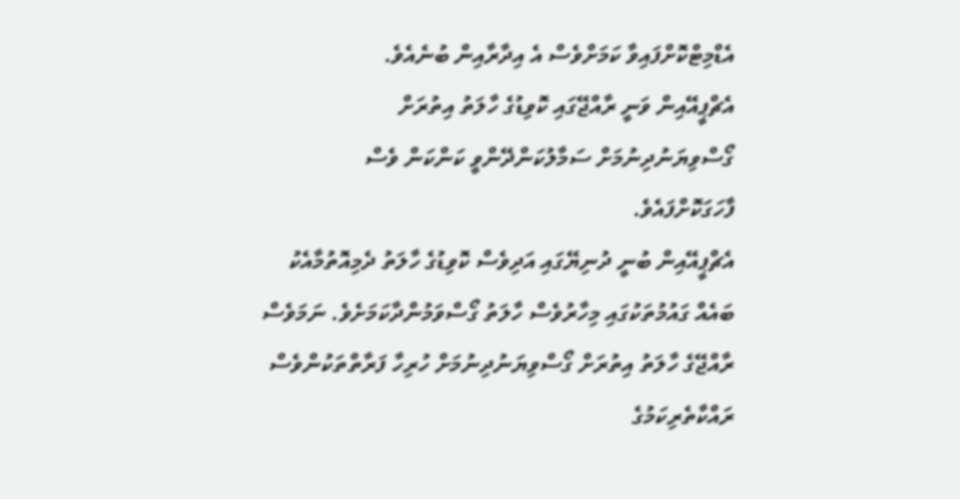އެޑްމިޓްކޮށްފައިވާ ކަމަށްވެސް އެ އިދާރާއިން ބުނެއެވެ.
އެޗްޕީއޭއިން ވަނީ ރާއްޖޭގައި ކޮވިޑުގެ ހާލަތު އިތުރަށް ގޯސްވިޔަނުދިނުމަށް ސަމާލުކަންދޭންވީ ކަންކަން ވެސް ފާހަގަކޮށްފައެވެ.
އެޗްޕީއޭއިން ބުނީ ދުނިޔޭގައި އަދިވެސް ކޮވިޑުގެ ހާލަތު ދެމިއޮތުމާއެކު ބައެއް ގައުމުތަކުގައި މިހާރުވެސް ހާލަތު ގޯސްވަމުންދާކަމަށެވެ. ނަމަވެސް ރާއްޖޭގެ ހާލަތު އިތުރަށް ގޯސްވިޔަނުދިނުމަށް ހުރިހާ ފަރާތްތަކުންވެސް ރައްކާތެރިކަމުގެ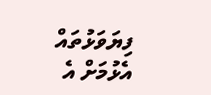ފިޔަވަޅުތައް އެޅުމަށް އެ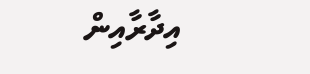އިދާރާއިން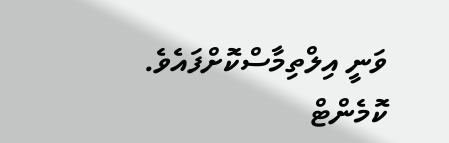ވަނީ އިލްތިމާސްކޮށްފައެވެ.
ކޮމެންޓް